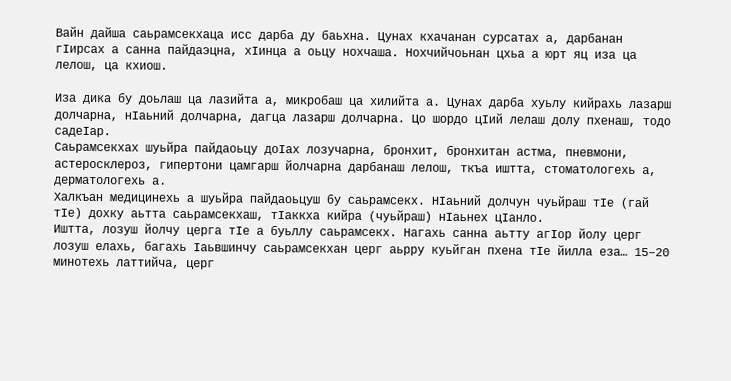Вайн дайша саьрамсекхаца исс дарба ду баьхна. Цунах кхачанан сурсатах а, дарбанан гIирсах а санна пайдаэцна, хIинца а оьцу нохчаша. Нохчийчоьнан цхьа а юрт яц иза ца лелош, ца кхиош.

Иза дика бу доьлаш ца лазийта а, микробаш ца хилийта а. Цунах дарба хуьлу кийрахь лазарш долчарна, нIаьний долчарна, дагца лазарш долчарна. Цо шордо цIий лелаш долу пхенаш, тодо садеIар.
Саьрамсекхах шуьйра пайдаоьцу доIах лозучарна, бронхит, бронхитан астма, пневмони, астеросклероз, гипертони цамгарш йолчарна дарбанаш лелош, ткъа иштта, стоматологехь а, дерматологехь а.
Халкъан медицинехь а шуьйра пайдаоьцуш бу саьрамсекх. НIаьний долчун чуьйраш тIе (гай тIе) дохку аьтта саьрамсекхаш, тIаккха кийра (чуьйраш) нIаьнех цIанло.
Иштта, лозуш йолчу церга тIе а буьллу саьрамсекх. Нагахь санна аьтту агIор йолу церг лозуш елахь, багахь Iаьвшинчу саьрамсекхан церг аьрру куьйган пхена тIе йилла еза… 15–20 минотехь латтийча, церг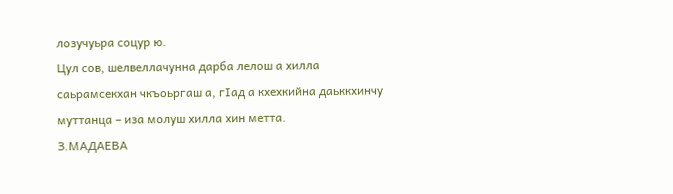лозучуьра соцур ю.
Цул сов, шелвеллачунна дарба лелош а хилла саьрамсекхан чкъоьргаш а, гIад а кхехкийна даьккхинчу муттанца – иза молуш хилла хин метта.
З.МАДАЕВА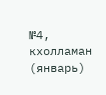№4, кхолламан (январь)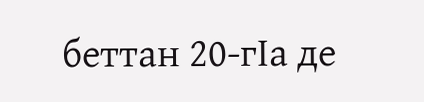беттан 20-гIа де